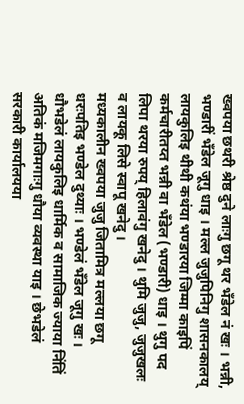ख्वपया छथरी श्रेष्ठ दुने लाःगु छगू थर भँडेल नं खः । भन्नी, भण्डारीं भँडेल जूगु धाइ । मल्ल जुजुपिनिगु शासनकालय् लायकुलिइ थीथी कथंया भण्डारया जिम्मा काइपिं कर्मचारीतय्त भन्नी वा भँडेल (भण्डारी) धाइ । थुगु पद लिपा थरया रुपय् हिलावंगु खनेदु । थुमि जुजु, जुजुखलः व लायकू लिसे स्वापू खनेदु ।
मध्यकालीन ख्वपया जुजु जितामित्र मल्लया छगू धरःपतिइ भण्डेल दुथ्याः । भण्डेलं भँडेल जूगु खः । धौभडेलं लायकुलिइ धार्मिक व सामाजिक ज्याया निंतिं अतिकं मजिमगाःगु धौया व्यवस्था याइ । छेभडेलं सरकारी कार्यालयया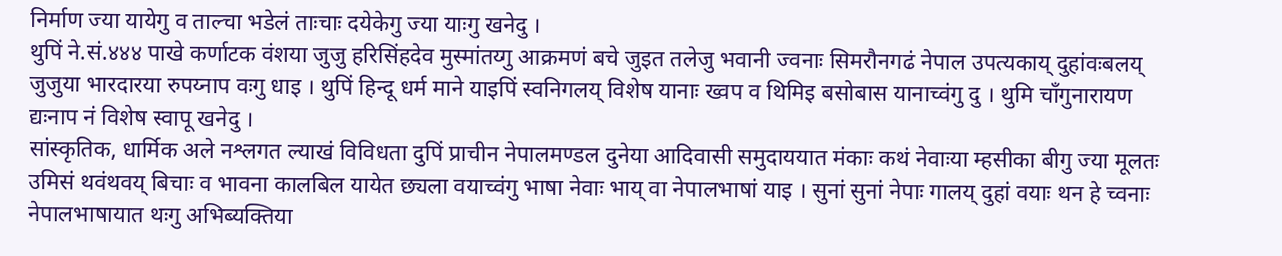निर्माण ज्या यायेगु व ताल्चा भडेलं ताःचाः दयेकेगु ज्या याःगु खनेदु ।
थुपिं ने.सं.४४४ पाखे कर्णाटक वंशया जुजु हरिसिंहदेव मुस्मांतय्गु आक्रमणं बचे जुइत तलेजु भवानी ज्वनाः सिमरौनगढं नेपाल उपत्यकाय् दुहांवःबलय् जुजुया भारदारया रुपय्नाप वःगु धाइ । थुपिं हिन्दू धर्म माने याइपिं स्वनिगलय् विशेष यानाः ख्वप व थिमिइ बसोबास यानाच्वंगु दु । थुमि चाँगुनारायण द्यःनाप नं विशेष स्वापू खनेदु ।
सांस्कृतिक, धार्मिक अले नश्लगत ल्याखं विविधता दुपिं प्राचीन नेपालमण्डल दुनेया आदिवासी समुदाययात मंकाः कथं नेवाःया म्हसीका बीगु ज्या मूलतः उमिसं थवंथवय् बिचाः व भावना कालबिल यायेत छ्यला वयाच्वंगु भाषा नेवाः भाय् वा नेपालभाषां याइ । सुनां सुनां नेपाः गालय् दुहां वयाः थन हे च्वनाः नेपालभाषायात थःगु अभिब्यक्तिया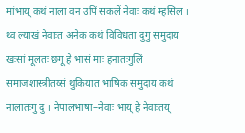मांभाय् कथं नाला वन उपिं सकलें नेवाः कथं म्हसिल । थ्व ल्याखं नेवाःत अनेक कथं विविधता दुगु समुदाय खःसां मूलतः छगू हे भासं माः हनातःगुलिं समाजशास्त्रीतय्सं थुकियात भाषिक समुदाय कथं नालातःगु दु । नेपालभाषा–नेवाः भाय् हे नेवाःतय्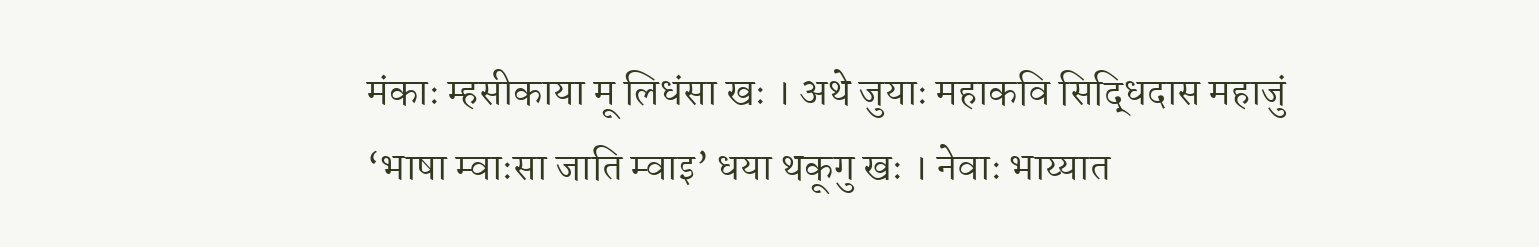मंकाः म्हसीकाया मू लिधंसा खः । अथे जुयाः महाकवि सिद्धिदास महाजुं ‘भाषा म्वाःसा जाति म्वाइ’ धया थकूगु खः । नेवाः भाय्यात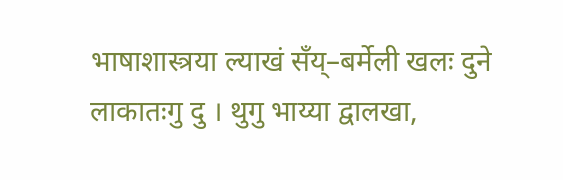भाषाशास्त्रया ल्याखं सँय्–बर्मेली खलः दुने लाकातःगु दु । थुगु भाय्या द्वालखा,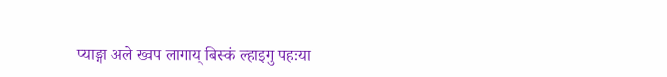प्याङ्गा अले ख्वप लागाय् बिस्कं ल्हाइगु पहःया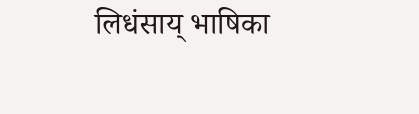लिधंसाय् भाषिका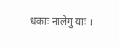धकाः नालेगु याः ।